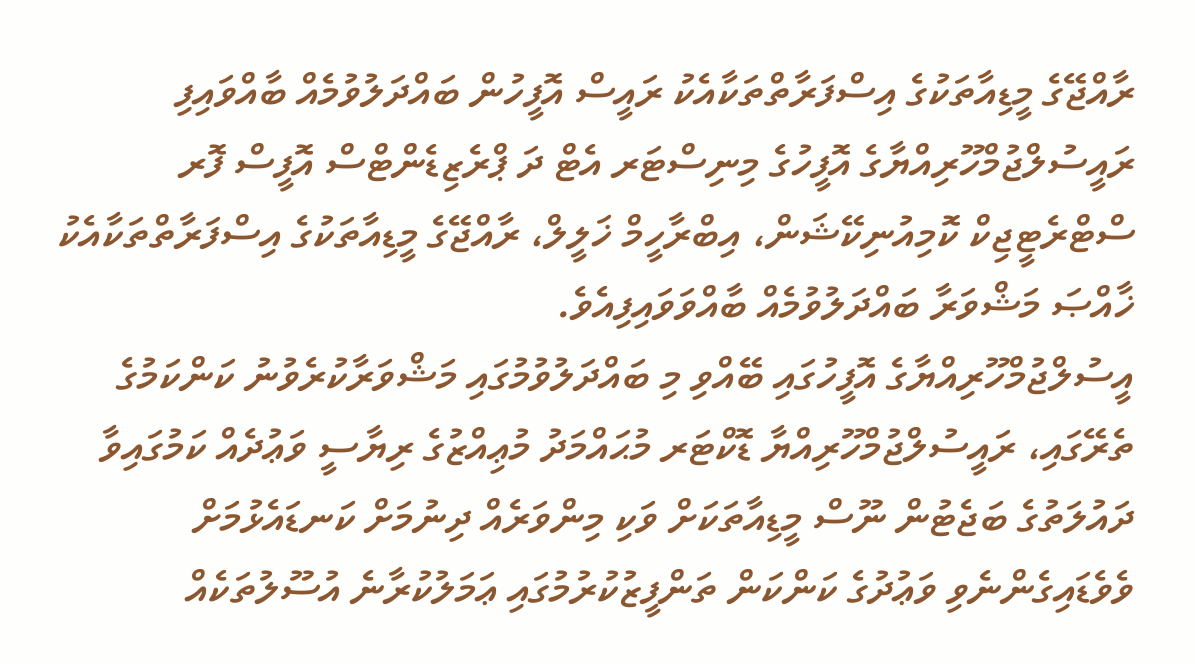ރާއްޖޭގެ މީޑިއާތަކުގެ އިސްފަރާތްތަކާއެކު ރައީސް އޮފީހުން ބައްދަލުވުމެއް ބާއްވައިފި
ރައީސުލްޖުމްހޫރިއްޔާގެ އޮފީހުގެ މިނިސްޓަރ އެޓް ދަ ޕްރެޒިޑެންޓްސް އޮފީސް ފޮރ ސްޓްރެޓީޖިކް ކޮމިއުނިކޭޝަން، އިބްރާހީމް ޚަލީލް، ރާއްޖޭގެ މީޑިއާތަކުގެ އިސްފަރާތްތަކާއެކު ޚާއްޞަ މަޝްވަރާ ބައްދަލުވުމެއް ބާއްވަވައިފިއެވެ.
އީސުލްޖުމްހޫރިއްޔާގެ އޮފީހުގައި ބޭއްވި މި ބައްދަލުވުމުގައި މަޝްވަރާކުރެވުނު ކަންކަމުގެ ތެރޭގައި، ރައީސުލްޖުމްހޫރިއްޔާ ޑޮކްޓަރ މުޙައްމަދު މުޢިއްޒުގެ ރިޔާސީ ވަޢުދެއް ކަމުގައިވާ ދައުލަތުގެ ބަޖެޓުން ނޫސް މީޑިއާތަކަށް ވަކި މިންވަރެއް ދިނުމަށް ކަނޑައެޅުމަށް ވެވެޑައިގެންނެވި ވަޢުދުގެ ކަންކަން ތަންފީޒުކުރުމުގައި ޢަމަލުކުރާނެ އުސޫލުތަކެއް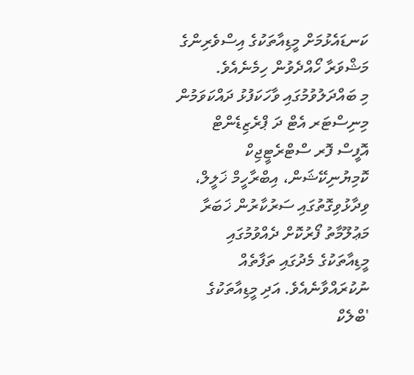ކަނޑައެޅުމަށް މީޑިއާތަކުގެ އިސްވެރިންގެ މަޝްވަރާ ހޯއްދެވުން ހިމެނެއެވެ.
މި ބައްދަލުވުމުގައި ވާހަކަފުޅު ދައްކަވަމުން މިނިސްޓަރ އެޓް ދަ ޕްރެޒިޑެންޓް އޮފީސް ފޮރ ސްޓްރެޓީޖިކް ކޮމިޔުނިކޭޝަން، އިބްރާހީމް ޚަލީލް، ވިދާޅުވިގޮތުގައި ސަރުކާރުން ޚަބަރާ މަޢުލޫމާތު ފޯރުކޮށް ދެއްވުމުގައި މީޑިއާތަކުގެ މެދުގައި ތަފާތެއް ނުކުރައްވާނެއެވެ. އަދި މީޑިއާތަކުގެ 'ބްލެކް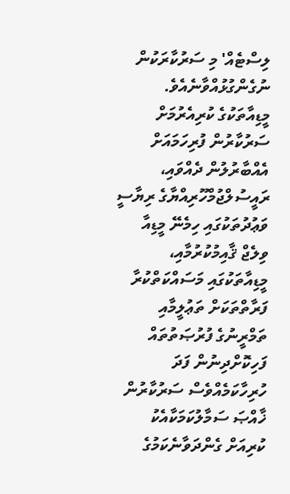ލިސްޓެއް' މި ސަރުކާރަކުން ނުގެންގުޅުއްވާނެއެވެ.
މީޑިއާތަކުގެ ކުރިއެރުމަށް ސަރުކާރުން ފުރިހަމައަށް އެއްބާރުލުން ދެއްވައި، ރައީސުލްޖުމްހޫރިއްޔާގެ ރިޔާސީ ވަޢުދުތަކުގައި ހިމެނޭ މީޑިއާ ވިލެޖް ޤާއިމުކުރުމާއި، މީޑިއާތަކުގައި މަސައްކަތްކުރާ ފަރާތްތަކަށް ތަޢުލީމާއި ތަމްރީނުގެ ފުރުޞަތުތައް ފަހިކޮށްދިނުން ފަދަ ހުރިހާކަމެއްވެސް ސަރުކާރުން ޚާއްޞަ ސަމާލުކަމަކާއެކު ކުރިއަށް ގެންދަވާނެކަމުގެ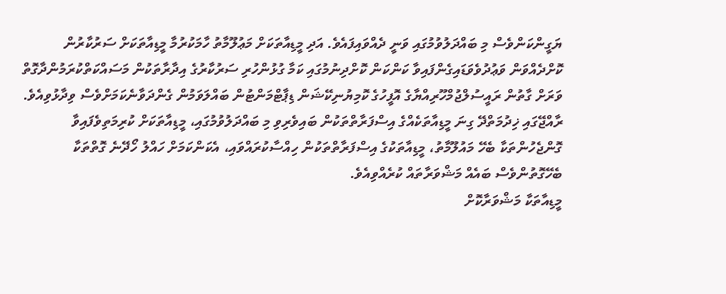ޔަގީންކަންވެސް މި ބައްދަލުވުމުގައި ވަނީ ދެއްވައިފައެވެ. އަދި މީޑިއާތަކަށް މަޢުލޫމާތު ހާމަކުރުމާ މީޑިއާތަކަށް ސަރުކާރުން ކޮށްދެއްވަން ވަޢުދުވެވަޑައިގެންފައިވާ ކަންކަން ކޮށްދިނުމުގައި ކަމާ ގުޅުންހުރި ސަރުކާރުގެ އިދާރާތަކުން މަސައްކަތްކުރަމުންދާގޮތް ވަރަށް ގާތުން ރައީސުލްޖުމްހޫރިއްޔާގެ އޮފީހުގެ ކޮމިޔުނިކޭޝަން ޑިޕާޓްމަންޓުން ބައްލަވަމުން ގެންދަވާނެކަމަށްވެސް ވިދާޅުވިއެވެ.
ރާއްޖޭގައި ޚިދުމަތްދޭ ގިނަ މީޑިއާތަކެއްގެ އިސްފަރާތްތަކުން ބައިވެރިވި މި ބައްދަލުވުމުގައި، މީޑިއާތަކަށް ކުރިމަތިވެފައިވާ ގޮންޖެހުންތަކާ ބެހޭ މައުލޫމާތު، މީޑިއާތަކުގެ އިސްފަރާތްތަކުން ހިއްސާކުރައްވައި، އެކަންކަމަށް ހައްލު ހޯދޭނެ ގޮތްތަކާ ބެހޭގޮތުންވެސް ބައެއް މަޝްވަރާތައް ކުރެއްވިއެވެ.
މީޑިއާތަކާ މަޝްވަރާކޮށް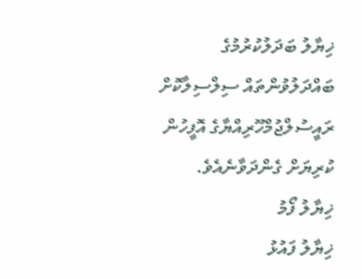ޚިޔާލު ބަދަލުކުރުމުގެ ބައްދަލުވުންތައް ސިލްސިލާކޮށް ރައީސުލްޖުމްހޫރިއްޔާގެ އޮފީހުން ކުރިޔަށް ގެންދަވާނެއެވެ.
ޚިޔާލު ފޯމު
ޚިޔާލު ފައުޅު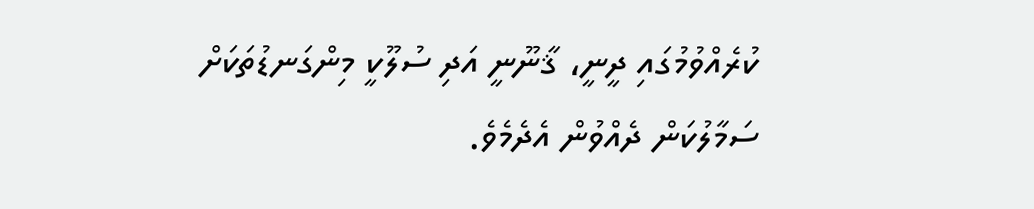ކުރެއްވުމުގައި ދީނީ، ޤާނޫނީ އަދި ސުލޫކީ މިންގަނޑުތަކަށް ސަމާލުކަން ދެއްވުން އެދެމެވެ.